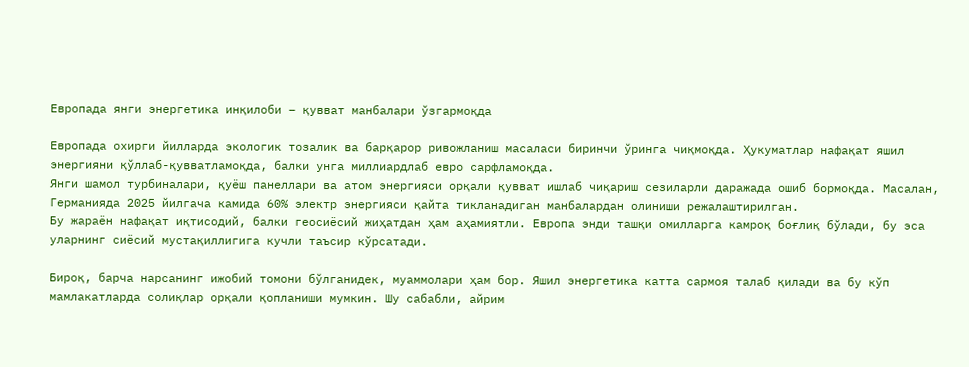Европада янги энергетика инқилоби – қувват манбалари ўзгармоқда

Европада охирги йилларда экологик тозалик ва барқарор ривожланиш масаласи биринчи ўринга чиқмоқда. Ҳукуматлар нафақат яшил энергияни қўллаб-қувватламоқда, балки унга миллиардлаб евро сарфламоқда.
Янги шамол турбиналари, қуёш панеллари ва атом энергияси орқали қувват ишлаб чиқариш сезиларли даражада ошиб бормоқда. Масалан, Германияда 2025 йилгача камида 60% электр энергияси қайта тикланадиган манбалардан олиниши режалаштирилган.
Бу жараён нафақат иқтисодий, балки геосиёсий жиҳатдан ҳам аҳамиятли. Европа энди ташқи омилларга камроқ боғлиқ бўлади, бу эса уларнинг сиёсий мустақиллигига кучли таъсир кўрсатади.

Бироқ, барча нарсанинг ижобий томони бўлганидек, муаммолари ҳам бор. Яшил энергетика катта сармоя талаб қилади ва бу кўп мамлакатларда солиқлар орқали қопланиши мумкин. Шу сабабли, айрим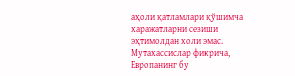аҳоли қатламлари қўшимча харажатларни сезиши эҳтимолдан холи эмас.
Мутахассислар фикрича, Европанинг бу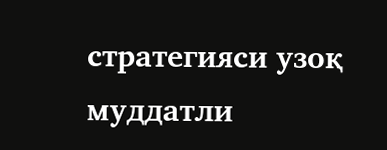стратегияси узоқ муддатли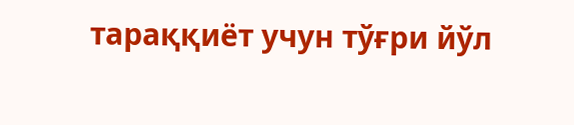тараққиёт учун тўғри йўл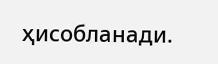ҳисобланади.